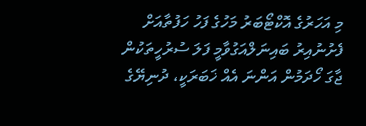މި އަހަރުގެ އޮކްޓޯބަރު މަހުގެ ފަހު ހަފުތާއަށް ފެށުނުއިރު ބައިނަލްއަގުވާމީ ފަލަ ސުރުހީތަކުން ޖާގަ ހޯދަމުން އަންނަ އެއް ޚަބަރަކީ، ދުނިޔޭގެ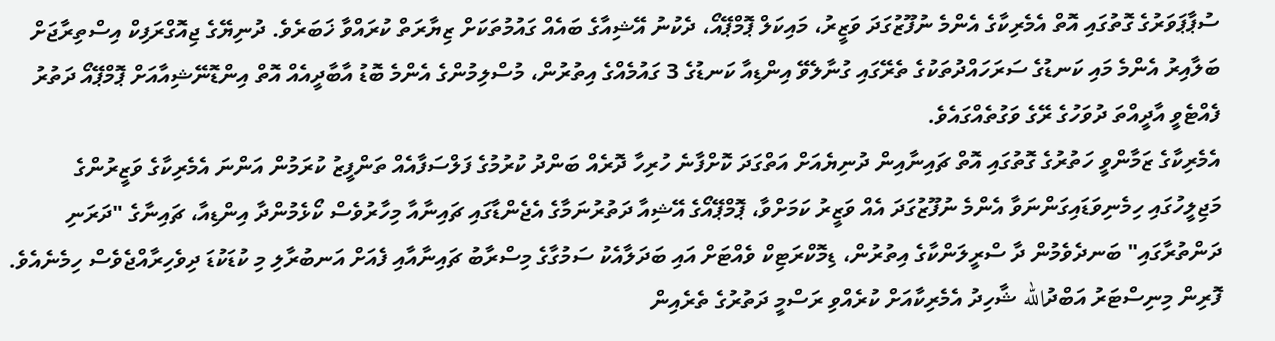ސުޕާޕަވަރުގެ ގޮތުގައި އޮތް އެމެރިކާގެ އެންމެ ނުފޫޒުގަދަ ވަޒީރު، މައިކަލް ޕޮމްޕޭއޯ، ދެކުނު އޭޝިއާގެ ބައެއް ގައުމުތަކަށް ޒިޔާރަތް ކުރައްވާ ޚަބަރެވެ. ދުނިޔޭގެ ޖިއޮގްރަފިކް އިސްތިރާޖަށް ބަލާއިރު އެންމެ މައި ކަނޑުގެ ސަރަހައްދުތަކުގެ ތެރޭގައި ގުނާލެވޭ އިންޑިއާ ކަނޑުގެ 3 ގައުމެއްގެ އިތުރުން، މުސްލިމުންގެ އެންމެ ބޮޑު އާބާދީއެއް އޮތް އިންޑޮނޭޝިއާއަށް ޕޮމްޕޭއޯ ދަތުރު ފެއްޓެވީ އާދީއްތަ ދުވަހުގެ ރޭގެ ވަގުތެއްގައެވެ.
އެމެރިކާގެ ޒަމާންވީ ހަތުރުގެ ގޮތުގައި އޮތް ޗައިނާއިން ދުނިޔެއަށް އަތްގަދަ ކޮށްފާނެ ހުރިހާ ދޮރެއް ބަންދު ކުރުމުގެ ފަލްސަފާއެއް ތަންފީޒު ކުރަމުން އަންނަ އެމެރިކާގެ ވަޒީރުންގެ މަޖިލީހުގައި ހިމެނިވަޑައިގަންނަވާ އެންމެ ނުފޫޒުގަދަ އެއް ވަޒީރު ކަމަށްވާ، ޕޮމްޕޭއޯގެ އޭޝިއާ ދަތުރުނަމާގެ އެޖެންޑާގައި ޗައިނާއާ މިހާރުވެސް ކޯޅެމުންދާ އިންޑިއާ، ޗައިނާގެ "ދަރަނި ދަންތުރާގައި" ބަނދެވެމުން ދާ ސްރީލަންކާގެ އިތުރުން، ޑިމޮކްރަޓިކް ވެއްޓަށް އައި ބަދަލާއެކު ސަމުގާގެ މިސްރާބު ޗައިނާއާއި ފެއަށް އަނބުރާލި މި ކުޑަކުޑަ ދިވެހިރާއްޖެވެސް ހިމެނެއެވެ.
ފޮރިން މިނިސްޓަރު އަބްދުالله ޝާހިދު އެމެރިކާއަށް ކުރެއްވި ރަސްމީ ދަތުރުގެ ތެރެއިން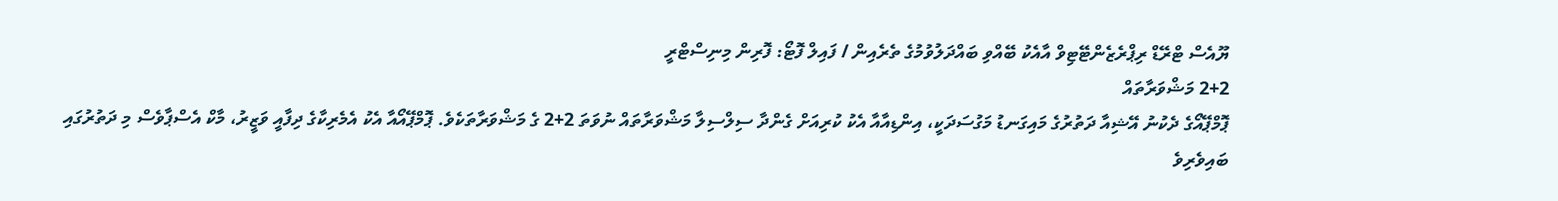ޔޫއެސް ޓްރޭޑް ރިޕްރެޒެންޓޭޓިވް އާއެކު ބޭއްވި ބައްދަލުވުމުގެ ތެރެއިން / ފައިލް ފޮޓޯ: ފޮރިން މިނިސްޓްރީ
2+2 މަޝްވަރާތައް
ޕޮމްޕޭއޯގެ ދެކުނު އޭޝިއާ ދަތުރުގެ މައިގަނޑު މަގުސަދަކީ، އިންޑިއާއާ އެކު ކުރިއަށް ގެންދާ ސިލްސިލާ މަޝްވަރާތައް ނުވަތަ 2+2 ގެ މަޝްވަރާތަކެވެ. ޕޮމްޕޭއޯއާ އެކު އެމެރިކާގެ ދިފާއީ ވަޒީރު، މާކް އެސްޕާވެސް މި ދަތުރުގައި ބައިވެރިވެ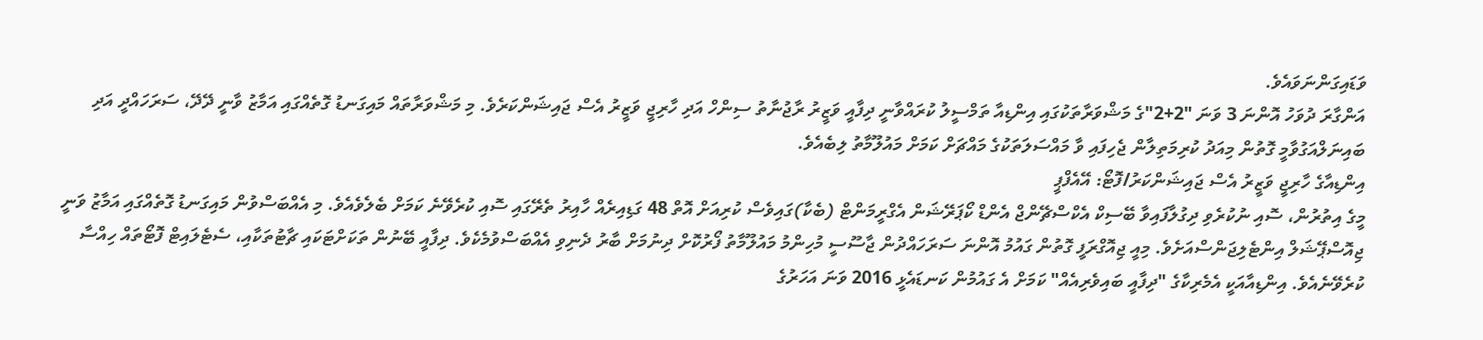ވަޑައިގަންނަވައެވެ.
އަންގާރަ ދުވަހު އޮންނަ 3 ވަނަ "2+2"ގެ މަޝްވަރާތަކުގައި އިންޑިއާ ތަމްސީލު ކުރައްވާނީ ދިފާއީ ވަޒީރު ރާޖުނާތު ސިންހް އަދި ހާރިޖީ ވަޒީރު އެސް ޖައިޝަންކަރެވެ. މި މަޝްވަރާތައް މައިގަނޑު ގޮތެއްގައި އަމާޒު ވާނީ ދޭދޭ، ސަރަހައްދީ އަދި ބައިނަލްއަގުވާމީ ގޮތުން މިއަދު ކުރިމަތިލާން ޖެހިފައި ވާ މައްސަލަތަކުގެ މައްޗަށް ކަމަށް މައުލޫމާތު ލިބެއެވެ.
އިންޑިއާގެ ހާރިޖީ ވަޒީރު އެސް ޖައިޝަންކަރު/ފޮޓޯ: އޭއެފްޕީ
މީގެ އިތުރުން، ސޮއި ނުކުރެވި ދިގުލާފައިވާ ބޭސިކް އެކްސްޗޭންޖް އެންޑް ކޯޕަރޭޝަން އެގްރީމަންޓް (ބެކާ)ގައިވެސް ކުރިއަށް އޮތް 48 ގަޑިއިރެއް ހާއިރު ތެރޭގައި ސޮއި ކުރެވޭނެ ކަމަށް ބެލެވެއެވެ. މި އެއްބަސްވުން މައިގަނޑު ގޮތެއްގައި އަމާޒު ވަނީ ޖިއޮސްޕޭޝަލް އިންޓެލިޖަންސްއަށެވެ. މިއީ ޖިއޮގްރަފީ ގޮތުން ގައުމު އޮންނަ ސަރަހައްދުން ޖާސޫސީ މުހިންމު މައުލޫމާތު ފޯރުކޮށް ދިނުމަށް ބާރު ދެނިވި އެއްބަސްވުމެކެވެ. ދިފާއީ ބޭނުން ތަކަށްޓަކައި ޗާޓުތަކާއި، ސެޓެލައިޓް ފޮޓޯތައް ހިއްސާ ކުރެވޭނެއެވެ. އިންޑިއާއަކީ އެމެރިކާގެ "ދިފާއީ ބައިވެރިއެއް" ކަމަށް އެ ގައުމުން ކަނޑައެޅީ 2016 ވަނަ އަހަރުގެ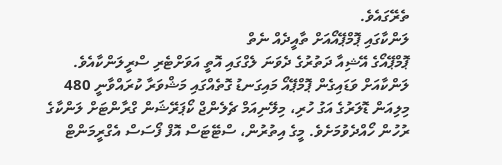ތެރޭގައެވެ.
ލަންކާގައި ޕޮމްޕޭއޯއަށް ތާއީދެއް ނެތް
ޕޮމްޕޭއޯގެ އޭޝިއާ ދަތުރުގެ ދެވަނަ ލެގްގައި އޮތީ އަވަށްޓެރި ސްރީލަންކާއެވެ. ލަންކާއަށް ވަޑައިގެން ޕޮމްޕޭއޯ މައިގަނޑު ގޮތެއްގައި މަޝްވަރާ ކުރައްވާނީ 480 މިލިއަން ޑޮލަރުގެ އަގު ހުރި، މިލޭނިއަމް ޗެލެންޖް ކޯޕަރޭޝަން ގްރާންޓަށް ލަންކާގެ ރުހުން ހޯއްދެވުމަށެވެ. މީގެ އިތުރުން، ސްޓޭޓަސް އޮފް ފޯސަސް އެގްރީމަންޓް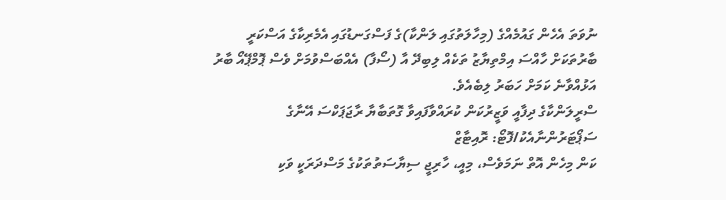ނުވަތަ އެހެން ގައުމެއްގެ (މިހާލަތުގައި ލަންކާ)ގެ ފަސްގަނޑުގައި އެމެރިކާގެ އަސްކަރީ ބާރުތަކަށް ހާއްސަ އިމްތިޔާޒު ތަކެއް ލިބިދޭ އާ (ސޯފާ) އެއްބަސްވުމަށް ވެސް ޕޮމްޕޭއޯ ބާރު އަޅުއްވާނެ ކަމަށް ހަބަރު ލިބެއެވެ.
ސްރީލަންކާގެ ދިފާއީ ވަޒީރުކަން ކުރައްވާފައިވާ ގޮތަބާޔާ ރާޖަޕަކްސަ އޭނާގެ ސަޕޯޓަރުންނާއެކު/ފޮޓޯ: ރޮއިޓާޒް
ކަން މިހެން އޮތް ނަމަވެސް، މިއީ، ހާރިޖީ ސިޔާސަތުތަކުގެ މަސްދަރަކީ ވަކި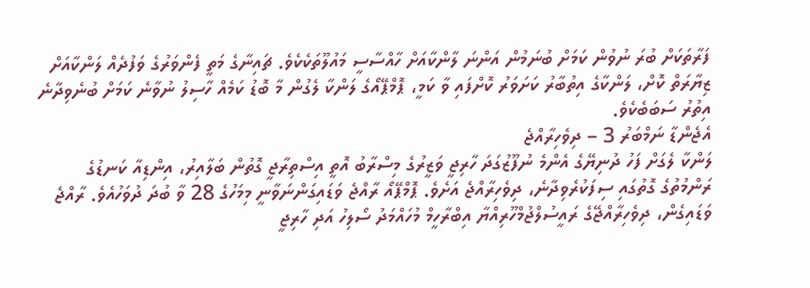ފަރާތަކަށް ބުރަ ނުވުން ކަމަށް ބުނަމުން އަންނަ ލާންކާއަށް ހާއްސާސީ މައުލޫތަކެކެވެ. ޗައިނާގެ މަތީ ފެންވަރުގެ ވަފުދެއް ލަންކާއަށް ޒިޔާރަތް ކޮށް، ލަންކާގެ އިތުބާރު ކަށަވަރު ކޮށްފައި ވާ ކަމީ، ޕޮމްޕޭއޯގެ ލަންކާ ލެގުން މާ ބޮޑު ކަމެއް ހާސިލު ނުވާނެ ކަމަށް ބުނެވިދާނެ އިތުރު ސަބަބެކެވެ.
އެޖެންޑާ ނަމްބަރު 3 – ދިވެހިރާއްޖެ
ލަންކާ ލެގަށް ފަހު ދުނިޔޭގެ އެންމެ ނުފޫޒުގަދަ ހާރިޖީ ވަޒީރުގެ މިސްރާބު އޮތީ އިސްތިރާޖީ ގޮތުން ބަލާއިރު، އިންޑިއާ ކަނޑުގެ ރަންމުތުގެ ގޮތުގައި ސިފަކުރެވިދާނެ، ދިވެހިރާއްޖެ އަށެވެ. ޕޮމްޕޭއޯ ރާއްޖެ ވަޑައިގަންނަވާނީ މިމަހުގެ 28 ވާ ބުދަ ދުވަހުއެވެ. ރާއްޖެ ވަޑައިގެން، ދިވެހިރާއްޖޭގެ ރައީސުލްޖުމްހޫރިއްޔާ އިބްރާހީމް މުހައްމަދު ސޯލިހު އަދި ހާރިޖީ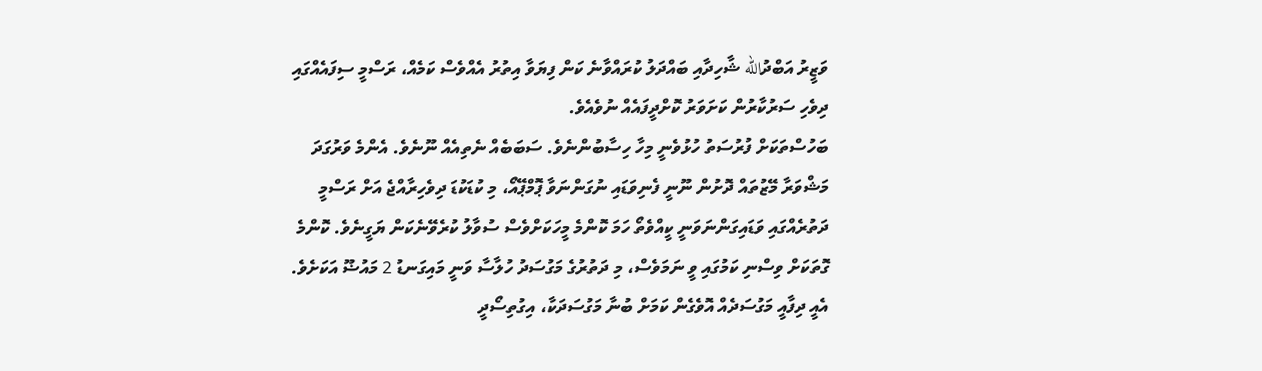ވަޒީރު އަބްދުالله ޝާހިދާއި ބައްދަލު ކުރައްވާނެ ކަން ފިޔަވާ އިތުރު އެއްވެސް ކަމެއް، ރަސްމީ ސިފައެއްގައި ދިވެހި ސަރުކާރުން ކަށަވަރު ކޮށްދީފައެއް ނުވެއެވެ.
ބަހުސްތަކަށް ފުރުސަތު ހުޅުވެނީ މިހާ ހިސާބުންނެވެ. ސަބަބެއް ނެތިއެއް ނޫނެވެ. އެންމެ ވަރުގަދަ މަޝްވަރާ މޭޒުތައް ދޮށުން ނޫނީ ފެނިވަޑައި ނުގަންނަވާ ޕޮމްޕޭއޯ، މި ކުޑަކުޑަ ދިވެހިރާއްޖެ އަށް ރަސްމީ ދަތުރެއްގައި ވަޑައިގަންނަވަނީ ކީއްވެތޯ ހަމަ ކޮންމެ މީހަކަށްވެސް ސުވާލު ކުރެވޭނެކަން ޔަގީނެވެ. ކޮންމެ ގޮތަކަށް ވިސްނި ކަމުގައި ވީ ނަމަވެސް، މި ދަތުރުގެ މަގުސަދު ހުލާސާ ވަނީ މައިގަނޑު 2 މައުޟޫ އަކަށެވެ. އެއީ ދިފާއީ މަގުސަދެއް އޮވެގެން ކަމަށް ބުނާ މަގުސަދަކާ، އިގުތިސޯދީ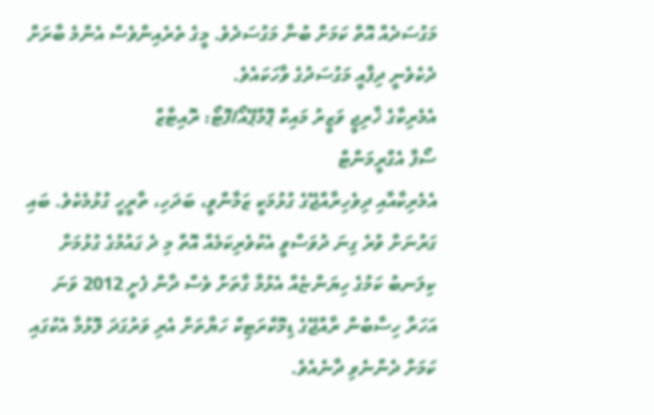މަގުސަދެއް އޮތް ކަމަށް ބުނާ މަގުސަދެވެ. މީގެ ތެރެއިންވެސް އެންމެ ބާރަށް ދެކެވެނީ ދިފާއީ މަގުސަދުގެ ވާހަކައެވެ.
އެމެރިކާގެ ޚާރިޖީ ވަޒީރު މައިކް ޕޮމްޕޭއޯ/ފޮޓޯ: ރޮއިޓާޒް
ސޯފާ އެގްރީމަންޓް
އެމެރިކާއާއި ދިވެހިރާއްޖޭގެ ގުޅުމަކީ ޒަމާންވީ، ބަދަހި، ތާރީހީ ގުޅުމެކެވެ. ބައި ގަރުނަށް ވުރެ ގިނަ ދުވަސްވީ އެކުވެރިކަމެއް އޮތް މި ދެ ގައުމުގެ ގުޅުމަށް ކިލަނބު ކަމުގެ ހިޔަންޏެއް އެޅުމާ ގާތަށް ވެސް ދާން ފެށީ 2012 ވަނަ އަހަރާ ހިސާބުން ރާއްޖޭގެ ޑިމޮކްރަޓިކް ހަޔާތަށް އެރި ވަރުގަދަ ލޮޅުމާ އެކުގައި ކަމަށް ދެންނެވި ދާނެއެވެ.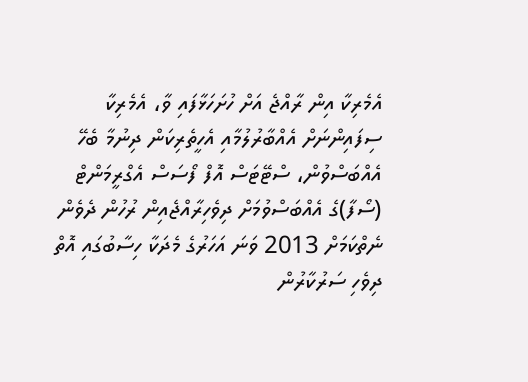އެމެރިކާ އިން ރާއްޖެ އަށް ހުށަހަޅާފައި ވާ، އެމެރިކާ ސިފައިންނަށް އެއްބާރުލުމާއި އެހީތެރިކަން ދިނުމާ ބެހޭ އެއްބަސްވުން، ސްޓޭޓަސް އޮފް ފޯސަސް އެގްރީމަންޓް (ސޯފާ)ގެ އެއްބަސްވުމަށް ދިވެހިރާއްޖެއިން ރުހުން ދެވެން ނެތްކަމަށް 2013 ވަނަ އަހަރުގެ މެދަކާ ހިސާބުގައި އޮތް ދިވެހި ސަރުކާރުން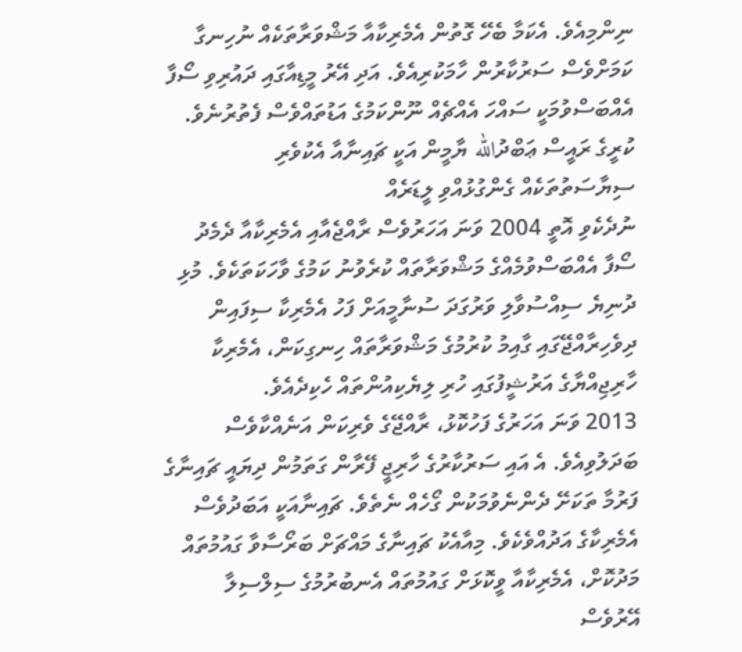ނިންމިއެވެ. އެކަމާ ބެހޭ ގޮތުން އެމެރިކާއާ މަޝްވަރާތަކެއް ނުހިނގާ ކަމަށްވެސް ސަރުކާރުން ހާމަކުރިއެވެ. އަދި އޭރު މީޑިއާގައި ދައުރިވި ސޯފާ އެއްބަސްވުމަކީ ސައްހަ އެއްޗެއް ނޫންކަމުގެ އަޑުތައްވެސް ފެތުރުނެވެ.
ކުރީގެ ރައީސް ޢަބްދުالله ޔާމީން އަކީ ޗައިނާއާ އެކުވެރި ސިޔާސަތުތަކެއް ގެންގުޅުއްވި ލީޑަރެއް
ނުދެކެވި އޮތީ 2004 ވަނަ އަހަރުވެސް ރާއްޖެއާއި އެމެރިކާއާ ދެމެދު ސޯފާ އެއްބަސްވުމެއްގެ މަޝްވަރާތައް ކުރެވުނު ކަމުގެ ވާހަކަތަކެވެ. މުޅި ދުނިޔެ ސިއްސުވާލި ވަރުގަދަ ސުނާމީއަށް ފަހު އެމެރިކާ ސިފައިން ދިވެހިރާއްޖޭގައި ގާއިމު ކުރުމުގެ މަޝްވަރާތައް ހިނގިކަން، އެމެރިކާ ހާރިޖިއްޔާގެ އަރުޝީފުގައި ހުރި ލިޔެކިއުންތައް ހެކިދެއެވެ.
2013 ވަނަ އަހަރުގެ ފަހުކޮޅު، ރާއްޖޭގެ ވެރިކަން އަނެއްކާވެސް ބަދަލުވިއެވެ. އެ އައި ސަރުކާރުގެ ހާރިޖީ ފޭރާން ގަތަމުން ދިޔައީ ޗައިނާގެ ފަރުމާ ތަކަށޭ ދެންނެވުމަކުން ގޯހެއް ނެތެވެ. ޗައިނާއަކީ އަބަދުވެސް އެމެރިކާގެ އަދުއްވެކެވެ. މިއާއެކު ޗައިނާގެ މައްޗަށް ބަރޯސާވާ ގައުމުތައް މަދުކޮށް، އެމެރިކާއާ ވީކޮޅަށް ގައުމުތައް އެނބުރުމުގެ ސިލްސިލާ އޭރުވެސް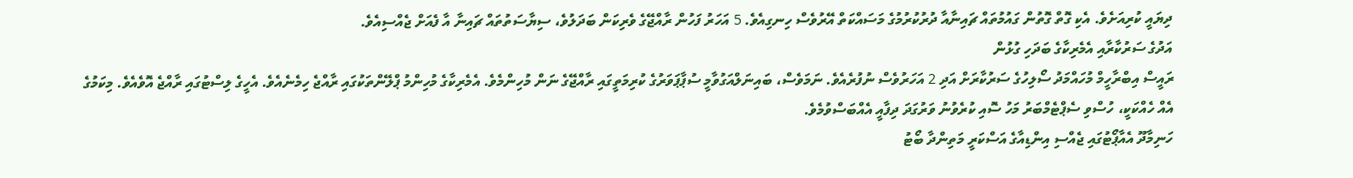ދިޔައީ ކުރިއަށެވެ. އެކި ގޮތް ގޮތުން ގައުމުތައް ޗައިނާއާ ދުރުކުރުމުގެ މަސައްކަތް އޭރުވެސް ހިނގިއެވެ. 5 އަހަރު ފަހުން ރާއްޖޭގެ ވެރިކަން ބަދަލުވެ، ސިޔާސަތުތައް ޗައިނާ އާ ފެއަށް ޖެއްސިއެވެ.
އަދުގެ ސަރުކާރާއި އެމެރިކާގެ ބަދަހި ގުޅުން
ރައީސް އިބްރާހީމް މުހައްމަދު ސޯލިހުގެ ސަރުކާރަށް އަދި 2 އަހަރުވެސް ނުފުރެއެވެ. ނަމަވެސް، ބައިނަލްއަގުވާމީ ސުޕާޕަވަރުގެ ކުރިމަތީގައި ރާއްޖޭގެ ނަން މުހިންމެވެ. އެމެރިކާގެ މުހިންމު ޕްލޭންތަކުގައި ރާއްޖެ ހިމެނެއެވެ. އެހީގެ ލިސްޓުގައި ރާއްޖެ އޮވެއެވެ. މިކަމުގެ އެއް ހެއްކަކީ، ހުސްވި ސެޕްޓެމްބަރު މަހު ސޮއި ކުރެވުނު ވަރުގަދަ ދިފާއީ އެއްބަސްވުމެވެ.
ހަނިމާދޫ އެއާޕޯޓުގައި ޖެއްސި އިންޑިއާގެ އަސްކަރީ މަތިންދާ ބޯޓު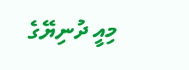މިއީ ދުނިޔޭގެ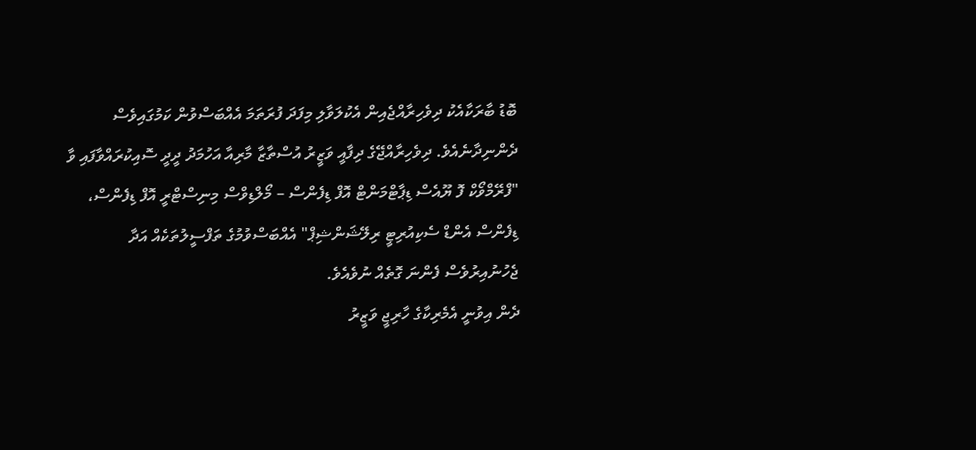ބޮޑު ބާރަކާއެކު ދިވެހިރާއްޖެއިން އެކުލަވާލި މިފަދަ ފުރަތަމަ އެއްބަސްވުން ކަމުގައިވެސް ދެންނިދާނެއެވެ. ދިވެހިރާއްޖޭގެ ދިފާއީ ވަޒީރު އުސްތާޒާ މާރިއާ އަހުމަދު ދީދީ ސޮއިކުރައްވާފައި ވާ "ފްރޭމްވޯކް ފޮ ޔޫއެސް ޑިޕާޓްމަންޓް އޮފް ޑިފެންސް – މޯލްޑިވްސް މިނިސްޓްރީ އޮފް ޑިފެންސް، ޑިފެންސް އެންޑް ސެކިއުރިޓީ ރިލޭޝަންޝިޕް" އެއްބަސްވުމުގެ ތަފްސީލުތަކެއް އަދާ ޖެހުނުއިރުވެސް ފެންނަ ގޮތެއް ނުވެއެވެ.
ދެން އިވުނީ އެމެރިކާގެ ހާރިޖީ ވަޒީރު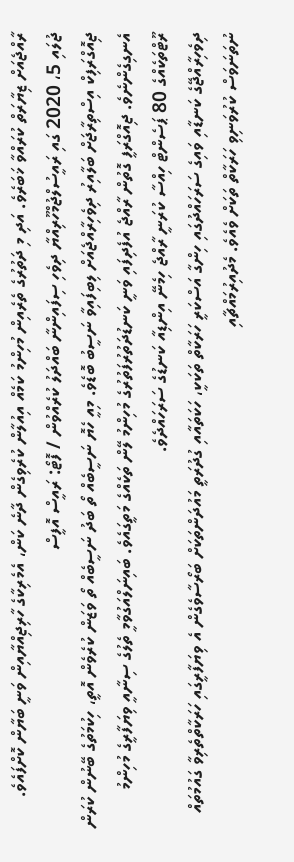ރާއްޖެއަށް ޒިޔާރަތް ކުރައްވާ ޚަބަރެވެ. އަދި މި ދަތުރުގެ ތެރެއިން މުހިންމު ކަމެއް އިއުލާން ކުރެވިގެން ދާނެ ކަން، އެމެރިކާގެ ހާރިޖިއްޔާއިން ވަނީ ބަޔާން ކޮށްފައެވެ.
ޖުލައި 5، 2020 ގައި ރައީސުލްޖުމްހޫރިއްޔާ ދިވެހި ސިފައިންނާ ބައްދަލު ކުރެއްވުން / ފޮޓޯ: ރައީސް އޮފީސް
ޖިއޮގްރަފިކް އިސްތިރާޖަށް ބަލާއިރު ދިވެހިރާއްޖެއަށް ލިބިފައިވާ ނަސީބު ބޮޑެވެ. މިއީ ހެޔޮ ނަސީބެއް ތޯ ބަދު ނަސީބެއް ތޯ ވަޒަން ކުރެވެން އޮތީ، ހިކުމަތުގެ ބޭނުން ކުރަން އެނގިގެންނެވެ. ޖިއޮގްރަފީ ގޮތުން ރާއްޖެ އުފެދިފައި ވަނީ ކަނޑުދަތުރުފަތުރުގެ މުހިންމު ލޭން ތަކެއްގެ މަތީގައެވެ. ބައިނަލްއަގުވާމީ ތެލުގެ ސިނާއީ ވިޔަފާރީގެ މުހިންމު ރޫޓްތަކެއްގެ 80 ޕަސެންޓް ހިއްސާ ކުރަނީ ރާއްޖެ ހިމެނޭ އިންޑިއާ ކަނޑުގެ ސަރަހައްދެވެ.
ދިވެހިރާއްޖޭގެ ކަނޑާއި ވައިގެ ސަރަހައްދުގައި ހިންގާ އަސްކަރީ ހަރަކާތް ތަކަކީ، ހަކަތައާއި ގުދުރަތީ މައުދަންތަކަށް ބަރޯސާވެގެން އެ ވިޔަފާރީގައި ހަރަކާތްތެރިވާ ގައުމުތައް ނުތަނަވަސް ކުރުވަނިވި ހަރަކާތް ތަކަށް ވެއެވެ. މެދުއިރުމައްޗާއި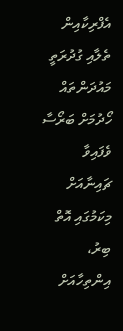އެފްރިކާއިން ތެލާއި ގުދުރަތީ މައުދަންތައް ހޯދުމަށް ބަރޯސާ ވެފައިވާ ޗައިނާއަށް މިކަމުގައި އޮތް ބިރު، އިންތިހާއަށް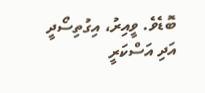ބޮޑެވެ. ވީއިރު، އިގުތިސޯދީ އަދި އަސްކަރީ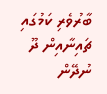ބާރުވެރި ކަމުގައި ޗައިނާއިން ދޫ ނުދޭން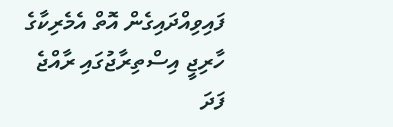ފައިވިއްދައިގެން އޮތް އެމެރިކާގެ ހާރިޖީ އިސްތިރާޖުގައި ރާއްޖެ ފަދަ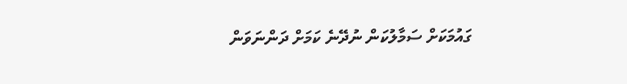ގައުމަކަށް ސަމާލުކަން ނުދޭނެ ކަމަށް ދަންނަވަން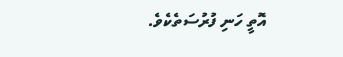އޮތީ ހަނި ފުރުސަތެކެވެ.